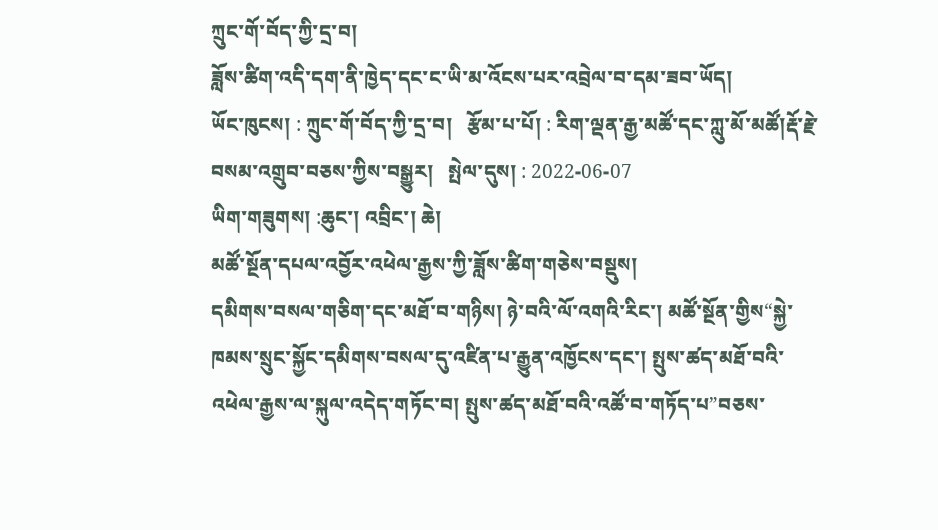ཀྲུང་གོ་བོད་ཀྱི་དྲ་བ།
ཟློས་ཚིག་འདི་དག་ནི་ཁྱེད་དང་ང་ཡི་མ་འོངས་པར་འབྲེལ་བ་དམ་ཟབ་ཡོད།
ཡོང་ཁུངས། : ཀྲུང་གོ་བོད་ཀྱི་དྲ་བ།   རྩོམ་པ་པོ། : རིག་ལྡན་རྒྱ་མཚོ་དང་ཀླུ་མོ་མཚོ།རྡོ་རྗེ་བསམ་འགྲུབ་བཅས་ཀྱིས་བསྒྱུར།   སྤེལ་དུས། : 2022-06-07
ཡིག་གཟུགས། :ཆུང་། འབྲིང་། ཆེ།
མཚོ་སྔོན་དཔལ་འབྱོར་འཕེལ་རྒྱས་ཀྱི་ཟློས་ཚིག་གཅེས་བསྡུས།
དམིགས་བསལ་གཅིག་དང་མཐོ་བ་གཉིས། ཉེ་བའི་ལོ་འགའི་རིང་། མཚོ་སྔོན་གྱིས“སྐྱེ་ཁམས་སྲུང་སྐྱོང་དམིགས་བསལ་དུ་འཛིན་པ་རྒྱུན་འཁྱོངས་དང་། སྤུས་ཚད་མཐོ་བའི་འཕེལ་རྒྱས་ལ་སྐུལ་འདེད་གཏོང་བ། སྤུས་ཚད་མཐོ་བའི་འཚོ་བ་གཏོད་པ”བཅས་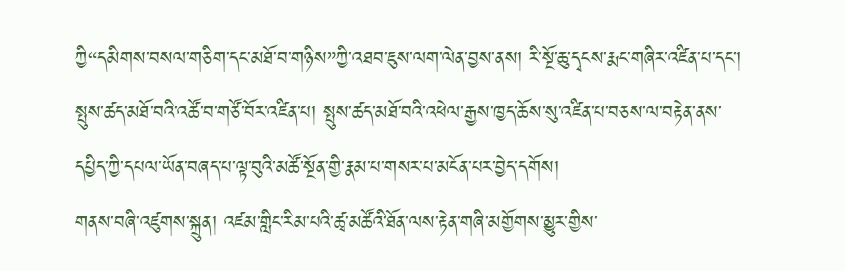ཀྱི“དམིགས་བསལ་གཅིག་དང་མཐོ་བ་གཉིས”ཀྱི་འཐབ་ཇུས་ལག་ལེན་བྱས་ནས། རི་སྔོ་ཆུ་དྭངས་རྨང་གཞིར་འཛིན་པ་དང་། སྤུས་ཚད་མཐོ་བའི་འཚོ་བ་གཙོ་བོར་འཛིན་པ། སྤུས་ཚད་མཐོ་བའི་འཕེལ་རྒྱས་ཁྱད་ཆོས་སུ་འཛིན་པ་བཅས་ལ་བརྟེན་ནས་དཔྱིད་ཀྱི་དཔལ་ཡོན་བཞད་པ་ལྟ་བུའི་མཚོ་སྔོན་གྱི་རྣམ་པ་གསར་པ་མངོན་པར་བྱེད་དགོས།
གནས་བཞི་འཛུགས་སྐྲུན། འཛམ་གླིང་རིམ་པའི་ཚྭ་མཚོའི་ཐོན་ལས་རྟེན་གཞི་མགྱོགས་མྱུར་གྱིས་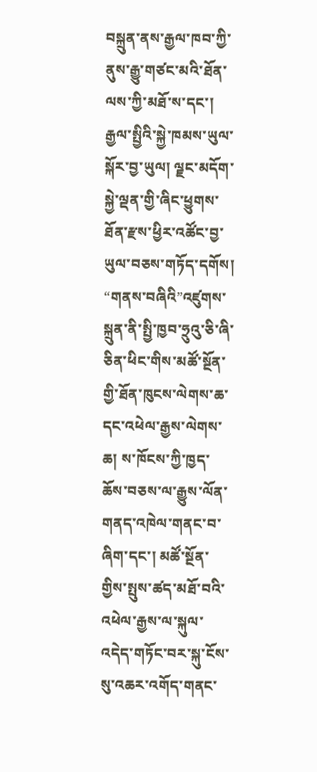བསྐྲུན་ནས་རྒྱལ་ཁབ་ཀྱི་ནུས་རྒྱུ་གཙང་མའི་ཐོན་ལས་ཀྱི་མཐོ་ས་དང་། རྒྱལ་སྤྱིའི་སྐྱེ་ཁམས་ཡུལ་སྐོར་བྱ་ཡུལ། ལྗང་མདོག་སྐྱེ་ལྡན་གྱི་ཞིང་ཕྱུགས་ཐོན་རྫས་ཕྱིར་འཚོང་བྱ་ཡུལ་བཅས་གཏོད་དགོས། “གནས་བཞིའི”འཛུགས་སྐྲུན་ནི་སྤྱི་ཁྱབ་ཧྲུའུ་ཅི་ཞི་ཅིན་ཕིང་གིས་མཚོ་སྔོན་གྱི་ཐོན་ཁུངས་ལེགས་ཆ་དང་འཕེལ་རྒྱས་ལེགས་ཆ། ས་ཁོངས་ཀྱི་ཁྱད་ཆོས་བཅས་ལ་རྒྱུས་ལོན་གནད་འཁེལ་གནང་བ་ཞིག་དང་། མཚོ་སྔོན་གྱིས་སྤུས་ཚད་མཐོ་བའི་འཕེལ་རྒྱས་ལ་སྐུལ་འདེད་གཏོང་བར་སྐུ་ངོས་སུ་འཆར་འགོད་གནང་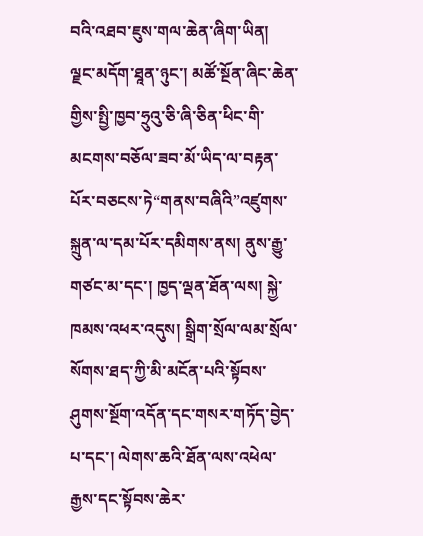བའི་འཐབ་ཇུས་གལ་ཆེན་ཞིག་ཡིན།
ལྗང་མདོག་ཐཱན་ཉུང་། མཚོ་སྔོན་ཞིང་ཆེན་གྱིས་སྤྱི་ཁྱབ་ཧྲུའུ་ཅི་ཞི་ཅིན་ཕིང་གི་མངགས་བཅོལ་ཟབ་མོ་ཡིད་ལ་བརྟན་པོར་བཅངས་ཏེ“གནས་བཞིའི”འཛུགས་སྐྲུན་ལ་དམ་པོར་དམིགས་ནས། ནུས་རྒྱུ་གཙང་མ་དང་། ཁྱད་ལྡན་ཐོན་ལས། སྐྱེ་ཁམས་འཕར་འདུས། སྒྲིག་སྲོལ་ལམ་སྲོལ་སོགས་ཐད་ཀྱི་མི་མངོན་པའི་སྟོབས་ཤུགས་སྔོག་འདོན་དང་གསར་གཏོད་བྱེད་པ་དང་། ལེགས་ཆའི་ཐོན་ལས་འཕེལ་རྒྱས་དང་སྟོབས་ཆེར་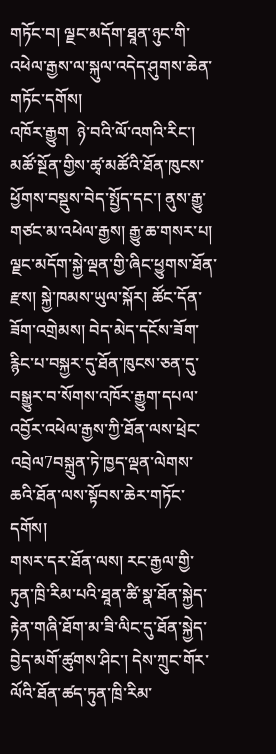གཏོང་བ། ལྗང་མདོག་ཐཱན་ཉུང་གི་འཕེལ་རྒྱས་ལ་སྐུལ་འདེད་ཤུགས་ཆེན་གཏོང་དགོས།
འཁོར་རྒྱུག  ཉེ་བའི་ལོ་འགའི་རིང་། མཚོ་སྔོན་གྱིས་ཚྭ་མཚོའི་ཐོན་ཁུངས་ཕྱོགས་བསྡུས་བེད་སྤྱོད་དང་། ནུས་རྒྱུ་གཙང་མ་འཕེལ་རྒྱས། རྒྱུ་ཆ་གསར་པ། ལྗང་མདོག་སྐྱེ་ལྡན་གྱི་ཞིང་ཕྱུགས་ཐོན་རྫས། སྐྱེ་ཁམས་ཡུལ་སྐོར། ཚོང་དོན་ཟོག་འགྲེམས། བེད་མེད་དངོས་ཟོག་རྙིང་པ་བསྐྱར་དུ་ཐོན་ཁུངས་ཅན་དུ་བསྒྱུར་བ་སོགས་འཁོར་རྒྱུག་དཔལ་འབྱོར་འཕེལ་རྒྱས་ཀྱི་ཐོན་ལས་ཕྲེང་འབྲེལ7བསྐྲུན་ཏེ་ཁྱད་ལྡན་ལེགས་ཆའི་ཐོན་ལས་སྟོབས་ཆེར་གཏོང་དགོས།
གསར་དར་ཐོན་ལས། རང་རྒྱལ་གྱི་ཏུན་ཁྲི་རིམ་པའི་ཐཱན་ཚི་སྣ་ཐོན་སྐྱེད་རྟེན་གཞི་ཐོག་མ་ཟི་ལིང་དུ་ཐོན་སྐྱེད་བྱེད་མགོ་ཚུགས་ཤིང་། དེས་ཀྲུང་གོར་ལོའི་ཐོན་ཚད་ཏུན་ཁྲི་རིམ་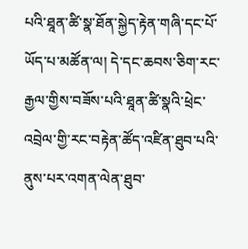པའི་ཐཱན་ཚི་སྣ་ཐོན་སྐྱེད་རྟེན་གཞི་དང་པོ་ཡོད་པ་མཚོན་ལ། དེ་དང་ཆབས་ཅིག་རང་རྒྱལ་གྱིས་བཟོས་པའི་ཐཱན་ཚི་སྣའི་ཕྲེང་འབྲེལ་གྱི་རང་བརྟེན་ཚོད་འཛིན་ཐུབ་པའི་ནུས་པར་འགན་ལེན་ཐུབ་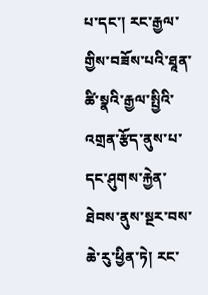པ་དང་། རང་རྒྱལ་གྱིས་བཟོས་པའི་ཐཱན་ཚི་སྣའི་རྒྱལ་སྤྱིའི་འགྲན་རྩོད་ནུས་པ་དང་ཤུགས་རྐྱེན་ཐེབས་ནུས་སྔར་བས་ཆེ་རུ་ཕྱིན་ཏེ། རང་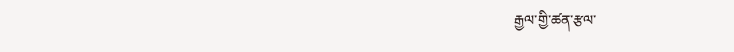རྒྱལ་གྱི་ཚན་རྩལ་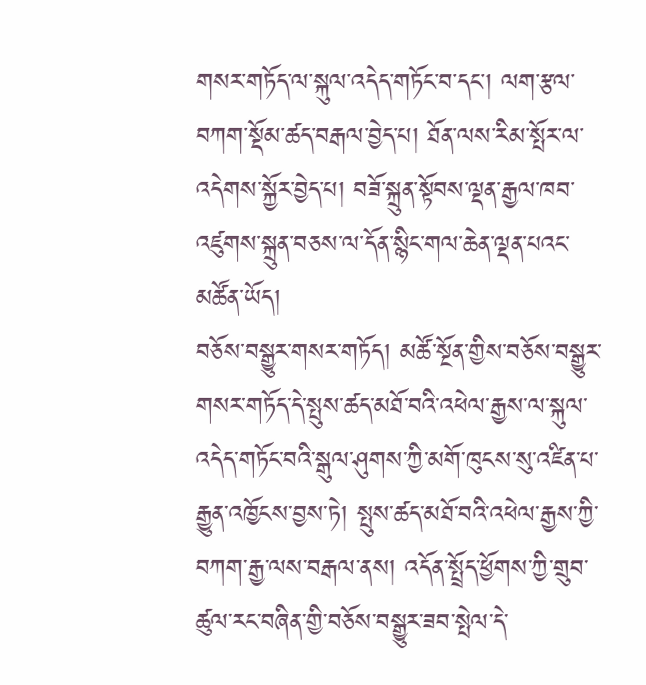གསར་གཏོད་ལ་སྐུལ་འདེད་གཏོང་བ་དང་། ལག་རྩལ་བཀག་སྡོམ་ཚད་བརྒལ་བྱེད་པ། ཐོན་ལས་རིམ་སྤོར་ལ་འདེགས་སྐྱོར་བྱེད་པ། བཟོ་སྐྲུན་སྟོབས་ལྡན་རྒྱལ་ཁབ་འཛུགས་སྐྲུན་བཅས་ལ་དོན་སྙིང་གལ་ཆེན་ལྡན་པའང་མཚོན་ཡོད།
བཅོས་བསྒྱུར་གསར་གཏོད། མཚོ་སྔོན་གྱིས་བཅོས་བསྒྱུར་གསར་གཏོད་དེ་སྤུས་ཚད་མཐོ་བའི་འཕེལ་རྒྱས་ལ་སྐུལ་འདེད་གཏོང་བའི་སྒུལ་ཤུགས་ཀྱི་མགོ་ཁུངས་སུ་འཛིན་པ་རྒྱུན་འཁྱོངས་བྱས་ཏེ། སྤུས་ཚད་མཐོ་བའི་འཕེལ་རྒྱས་ཀྱི་བཀག་རྒྱ་ལས་བརྒལ་ནས། འདོན་སྤྲོད་ཕྱོགས་ཀྱི་གྲུབ་ཚུལ་རང་བཞིན་གྱི་བཅོས་བསྒྱུར་ཟབ་སྤེལ་དེ་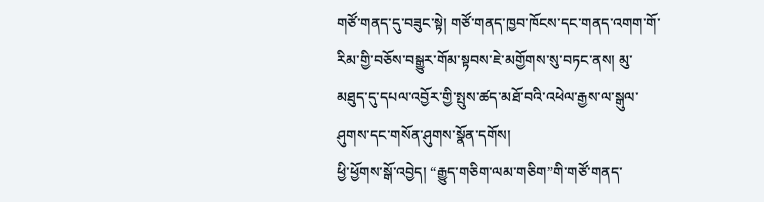གཙོ་གནད་དུ་བཟུང་སྟེ། གཙོ་གནད་ཁྱབ་ཁོངས་དང་གནད་འགག་གོ་རིམ་གྱི་བཅོས་བསྒྱུར་གོམ་སྟབས་ཇེ་མགྱོགས་སུ་བཏང་ནས། མུ་མཐུད་དུ་དཔལ་འབྱོར་གྱི་སྤུས་ཚད་མཐོ་བའི་འཕེལ་རྒྱས་ལ་སྒུལ་ཤུགས་དང་གསོན་ཤུགས་སྣོན་དགོས།
ཕྱི་ཕྱོགས་སྒོ་འབྱེད། “རྒྱུད་གཅིག་ལམ་གཅིག”གི་གཙོ་གནད་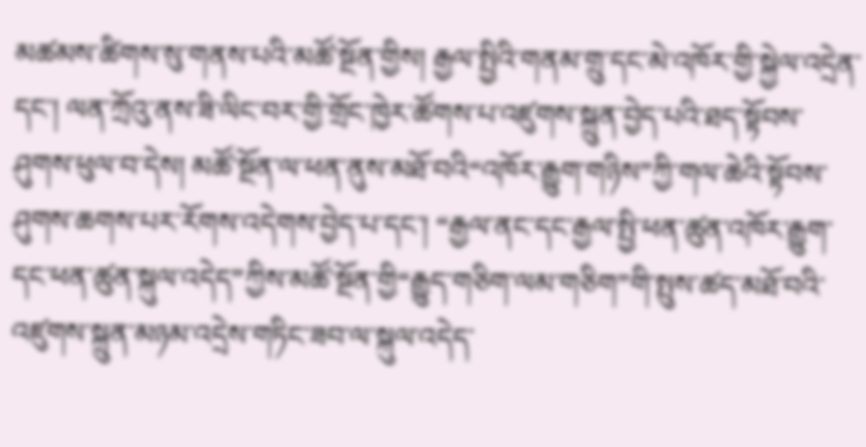མཚམས་ཚིགས་སུ་གནས་པའི་མཚོ་སྔོན་གྱིས། རྒྱལ་སྤྱིའི་གནམ་གྲུ་དང་མེ་འཁོར་གྱི་སྐྱེལ་འདྲེན་དང་། ལན་ཀྲོའུ་ནས་ཟི་ལིང་བར་གྱི་གྲོང་ཁྱེར་ཚོགས་པ་འཛུགས་སྐྲུན་བྱེད་པའི་ཐད་སྟོབས་ཤུགས་ཕུལ་བ་དེས། མཚོ་སྔོན་ལ་ཕན་ནུས་མཐོ་བའི“འཁོར་རྒྱུག་གཉིས”ཀྱི་གལ་ཆེའི་སྟོབས་ཤུགས་ཆགས་པར་རོགས་འདེགས་བྱེད་པ་དང་། “རྒྱལ་ནང་དང་རྒྱལ་སྤྱི་ཕན་ཚུན་འཁོར་རྒྱུག་དང་ཕན་ཚུན་སྐུལ་འདེད”ཀྱིས་མཚོ་སྔོན་གྱི“རྒྱུད་གཅིག་ལམ་གཅིག”གི་སྤུས་ཚད་མཐོ་བའི་འཛུགས་སྐྲུན་མཉམ་འདྲེས་གཏིང་ཟབ་ལ་སྐུལ་འདེད་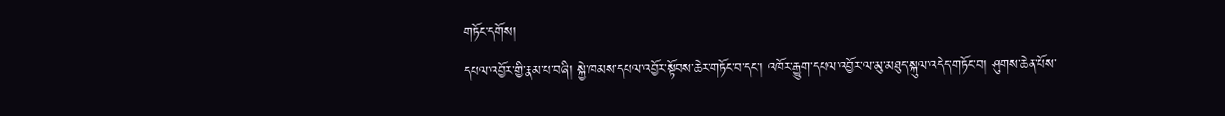གཏོང་དགོས།
དཔལ་འབྱོར་གྱི་རྣམ་པ་བཞི། སྐྱེ་ཁམས་དཔལ་འབྱོར་སྟོབས་ཆེར་གཏོང་བ་དང་། འཁོར་རྒྱུག་དཔལ་འབྱོར་ལ་མུ་མཐུད་སྐུལ་འདེད་གཏོང་བ། ཤུགས་ཆེན་པོས་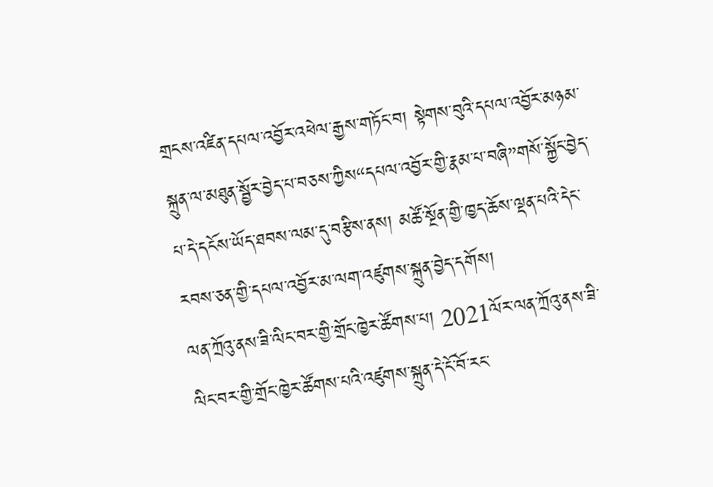གྲངས་འཛིན་དཔལ་འབྱོར་འཕེལ་རྒྱས་གཏོང་བ། སྟེགས་བུའི་དཔལ་འབྱོར་མཉམ་སྐྲུན་ལ་མཐུན་སྦྱོར་བྱེད་པ་བཅས་ཀྱིས“དཔལ་འབྱོར་གྱི་རྣམ་པ་བཞི”གསོ་སྐྱོང་བྱེད་པ་དེ་དངོས་ཡོད་ཐབས་ལམ་དུ་བརྩིས་ནས། མཚོ་སྔོན་གྱི་ཁྱད་ཆོས་ལྡན་པའི་དེང་རབས་ཅན་གྱི་དཔལ་འབྱོར་མ་ལག་འཛུགས་སྐྲུན་བྱེད་དགོས།
ལན་ཀྲོའུ་ནས་ཟི་ལིང་བར་གྱི་གྲོང་ཁྱེར་ཚོགས་པ། 2021ལོར་ལན་ཀྲོའུ་ནས་ཟི་ལིང་བར་གྱི་གྲོང་ཁྱེར་ཚོགས་པའི་འཛུགས་སྐྲུན་དེ་ངོ་བོ་རང་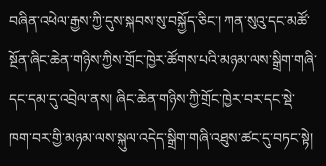བཞིན་འཕེལ་རྒྱས་ཀྱི་དུས་སྐབས་སུ་བསྐྱོད་ཅིང་། ཀན་སུའུ་དང་མཚོ་སྔོན་ཞིང་ཆེན་གཉིས་ཀྱིས་གྲོང་ཁྱེར་ཚོགས་པའི་མཉམ་ལས་སྒྲིག་གཞི་དང་དམ་དུ་འབྲེལ་ནས། ཞིང་ཆེན་གཉིས་ཀྱི་གྲོང་ཁྱེར་བར་དང་སྡེ་ཁག་བར་གྱི་མཉམ་ལས་སྐུལ་འདེད་སྒྲིག་གཞི་འཐུས་ཚང་དུ་བཏང་སྟེ།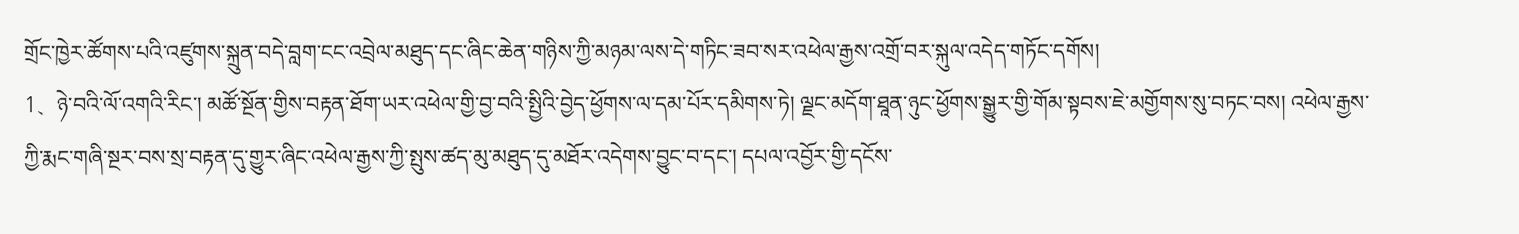གྲོང་ཁྱེར་ཚོགས་པའི་འཛུགས་སྐྲུན་བདེ་བླག་ངང་འབྲེལ་མཐུད་དང་ཞིང་ཆེན་གཉིས་ཀྱི་མཉམ་ལས་དེ་གཏིང་ཟབ་སར་འཕེལ་རྒྱས་འགྲོ་བར་སྐུལ་འདེད་གཏོང་དགོས།
1、ཉེ་བའི་ལོ་འགའི་རིང་། མཚོ་སྔོན་གྱིས་བརྟན་ཐོག་ཡར་འཕེལ་གྱི་བྱ་བའི་སྤྱིའི་བྱེད་ཕྱོགས་ལ་དམ་པོར་དམིགས་ཏེ། ལྗང་མདོག་ཐཱན་ཉུང་ཕྱོགས་སྒྱུར་གྱི་གོམ་སྟབས་ཇེ་མགྱོགས་སུ་བཏང་བས། འཕེལ་རྒྱས་ཀྱི་རྨང་གཞི་སྔར་བས་སྲ་བརྟན་དུ་གྱུར་ཞིང་འཕེལ་རྒྱས་ཀྱི་སྤུས་ཚད་མུ་མཐུད་དུ་མཐོར་འདེགས་བྱུང་བ་དང་། དཔལ་འབྱོར་གྱི་དངོས་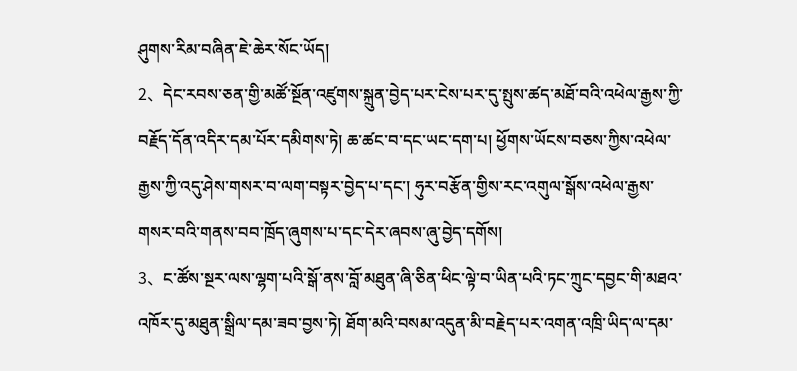ཤུགས་རིམ་བཞིན་ཇེ་ཆེར་སོང་ཡོད།
2、དེང་རབས་ཅན་གྱི་མཚོ་སྔོན་འཛུགས་སྐྲུན་བྱེད་པར་ངེས་པར་དུ་སྤུས་ཚད་མཐོ་བའི་འཕེལ་རྒྱས་ཀྱི་བརྗོད་དོན་འདིར་དམ་པོར་དམིགས་ཏེ། ཆ་ཚང་བ་དང་ཡང་དག་པ། ཕྱོགས་ཡོངས་བཅས་ཀྱིས་འཕེལ་རྒྱས་ཀྱི་འདུ་ཤེས་གསར་བ་ལག་བསྟར་བྱེད་པ་དང་། ཧུར་བརྩོན་གྱིས་རང་འགུལ་སྒོས་འཕེལ་རྒྱས་གསར་བའི་གནས་བབ་ཁྲོད་ཞུགས་པ་དང་དེར་ཞབས་ཞུ་བྱེད་དགོས།
3、ང་ཚོས་སྔར་ལས་ལྷག་པའི་སྒོ་ནས་བློ་མཐུན་ཞི་ཅིན་ཕིང་ལྟེ་བ་ཡིན་པའི་ཏང་ཀྲུང་དབྱང་གི་མཐའ་འཁོར་དུ་མཐུན་སྒྲིལ་དམ་ཟབ་བྱས་ཏེ། ཐོག་མའི་བསམ་འདུན་མི་བརྗེད་པར་འགན་འཁྲི་ཡིད་ལ་དམ་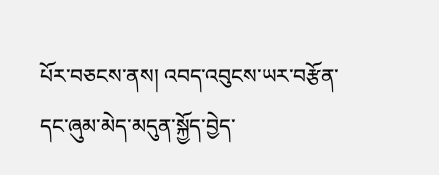པོར་བཅངས་ནས། འབད་འབུངས་ཡར་བརྩོན་དང་ཞུམ་མེད་མདུན་སྐྱོད་བྱེད་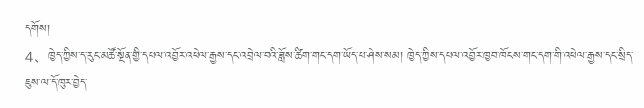དགོས།
4、ཁྱེད་ཀྱིས་ད་རུང་མཚོ་སྔོན་གྱི་དཔལ་འབྱོར་འཕེལ་རྒྱས་དང་འབྲེལ་བའི་ཟློས་ཚིག་གང་དག་ཡོད་པ་ཤེས་སམ། ཁྱེད་ཀྱིས་དཔལ་འབྱོར་ཁྱབ་ཁོངས་གང་དག་གི་འཕེལ་རྒྱས་དང་སྲིད་ཇུས་ལ་དོ་ཁུར་བྱེད་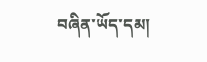བཞིན་ཡོད་དམ།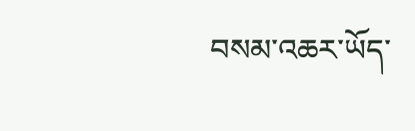བསམ་འཆར་ཡོད་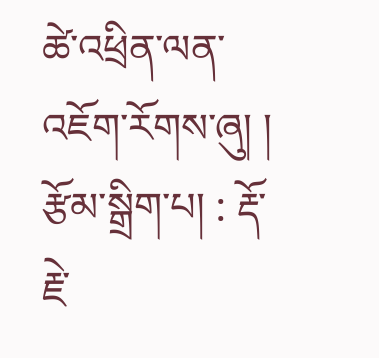ཚེ་འཕྲིན་ལན་འཇོག་རོགས་ཞུ། །
རྩོམ་སྒྲིག་པ། : རྡོ་རྗེ་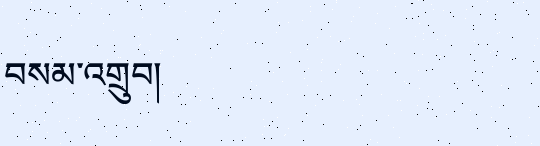བསམ་འགྲུབ།